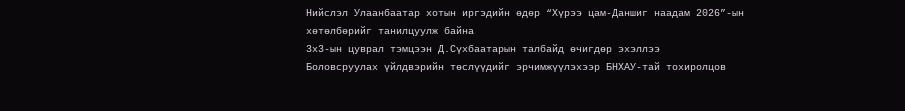Нийслэл Улаанбаатар хотын иргэдийн өдөр “Хүрээ цам-Даншиг наадам 2026”-ын хөтөлбөрийг танилцуулж байна
3х3-ын цуврал тэмцээн Д.Сүхбаатарын талбайд өчигдөр эхэллээ
Боловсруулах үйлдвэрийн төслүүдийг эрчимжүүлэхээр БНХАУ-тай тохиролцов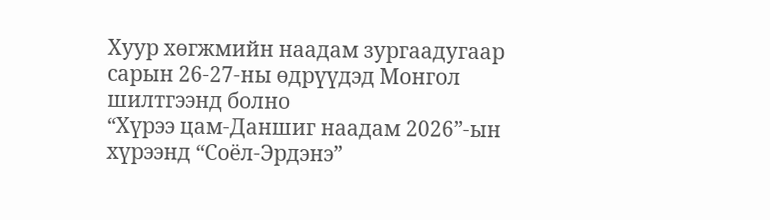Хуур хөгжмийн наадам зургаадугаар сарын 26-27-ны өдрүүдэд Монгол шилтгээнд болно
“Хүрээ цам-Даншиг наадам 2026”-ын хүрээнд “Соёл-Эрдэнэ”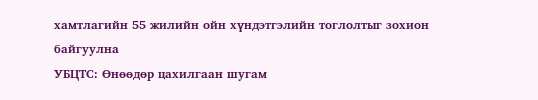хамтлагийн 55 жилийн ойн хүндэтгэлийн тоглолтыг зохион байгуулна
УБЦТС: Өнөөдөр цахилгаан шугам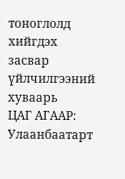тоноглолд хийгдэх засвар үйлчилгээний хуваарь
ЦАГ АГААР: Улаанбаатарт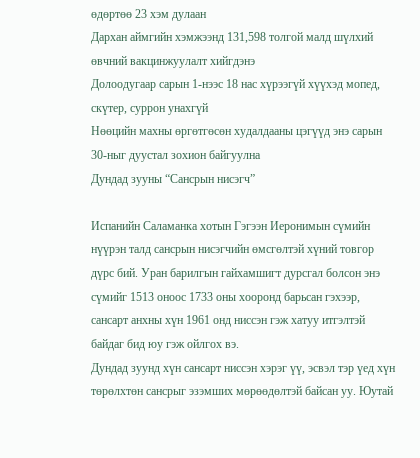өдөртөө 23 хэм дулаан
Дархан аймгийн хэмжээнд 131,598 толгой малд шүлхий өвчний вакцинжуулалт хийгдэнэ
Долоодугаар сарын 1-нээс 18 нас хүрээгүй хүүхэд мопед, скүтер, суррон унахгүй
Нөөцийн махны өргөтгөсөн худалдааны цэгүүд энэ сарын 30-ныг дуустал зохион байгуулна
Дундад зууны “Сансрын нисэгч”

Испанийн Саламанка хотын Гэгээн Иеронимын сүмийн нүүрэн талд сансрын нисэгчийн өмсгөлтэй хүний товгор дүрс бий. Уран барилгын гайхамшигт дурсгал болсон энэ сүмийг 1513 оноос 1733 оны хооронд барьсан гэхээр, сансарт анхны хүн 1961 онд ниссэн гэж хатуу итгэлтэй байдаг бид юу гэж ойлгох вэ.
Дундад зуунд хүн сансарт ниссэн хэрэг үү, эсвэл тэр үед хүн төрөлхтөн сансрыг эзэмших мөрөөдөлтэй байсан уу. Юутай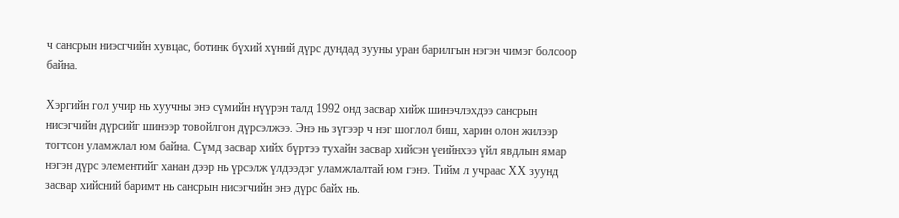ч сансрын ниэсгчийн хувцас, ботинк бүхий хүний дүрс дундад зууны уран барилгын нэгэн чимэг болсоор байна.

Хэргийн гол учир нь хуучны энэ сүмийн нүүрэн талд 1992 онд засвар хийж шинэчлэхдээ сансрын нисэгчийн дүрсийг шинээр товойлгон дүрсэлжээ. Энэ нь зүгээр ч нэг шоглол биш, харин олон жилээр тогтсон уламжлал юм байна. Сүмд засвар хийх бүртээ тухайн засвар хийсэн үеийнхээ үйл явдлын ямар нэгэн дүрс элементийг ханан дээр нь үрсэлж үлдээдэг уламжлалтай юм гэнэ. Тийм л учраас ХХ зуунд засвар хийсний баримт нь сансрын нисэгчийн энэ дүрс байх нь.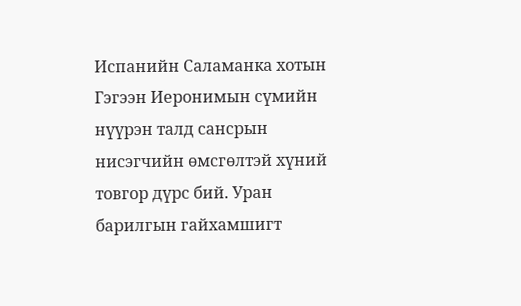Испанийн Саламанка хотын Гэгээн Иеронимын сүмийн нүүрэн талд сансрын нисэгчийн өмсгөлтэй хүний товгор дүрс бий. Уран барилгын гайхамшигт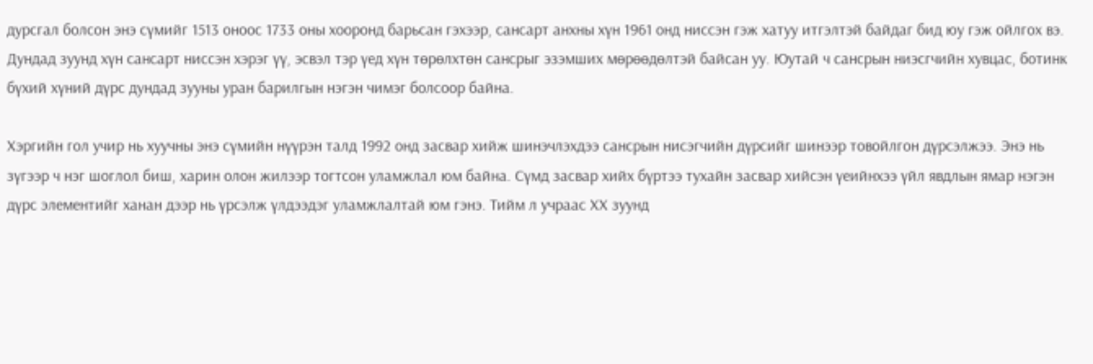дурсгал болсон энэ сүмийг 1513 оноос 1733 оны хооронд барьсан гэхээр, сансарт анхны хүн 1961 онд ниссэн гэж хатуу итгэлтэй байдаг бид юу гэж ойлгох вэ.
Дундад зуунд хүн сансарт ниссэн хэрэг үү, эсвэл тэр үед хүн төрөлхтөн сансрыг эзэмших мөрөөдөлтэй байсан уу. Юутай ч сансрын ниэсгчийн хувцас, ботинк бүхий хүний дүрс дундад зууны уран барилгын нэгэн чимэг болсоор байна.

Хэргийн гол учир нь хуучны энэ сүмийн нүүрэн талд 1992 онд засвар хийж шинэчлэхдээ сансрын нисэгчийн дүрсийг шинээр товойлгон дүрсэлжээ. Энэ нь зүгээр ч нэг шоглол биш, харин олон жилээр тогтсон уламжлал юм байна. Сүмд засвар хийх бүртээ тухайн засвар хийсэн үеийнхээ үйл явдлын ямар нэгэн дүрс элементийг ханан дээр нь үрсэлж үлдээдэг уламжлалтай юм гэнэ. Тийм л учраас ХХ зуунд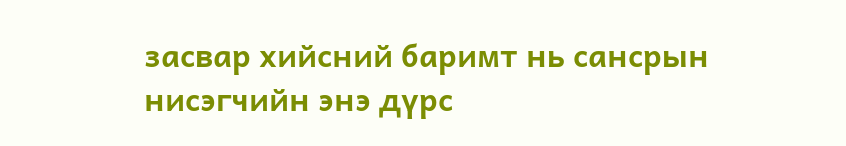засвар хийсний баримт нь сансрын нисэгчийн энэ дүрс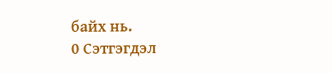байх нь.
0 Сэтгэгдэл